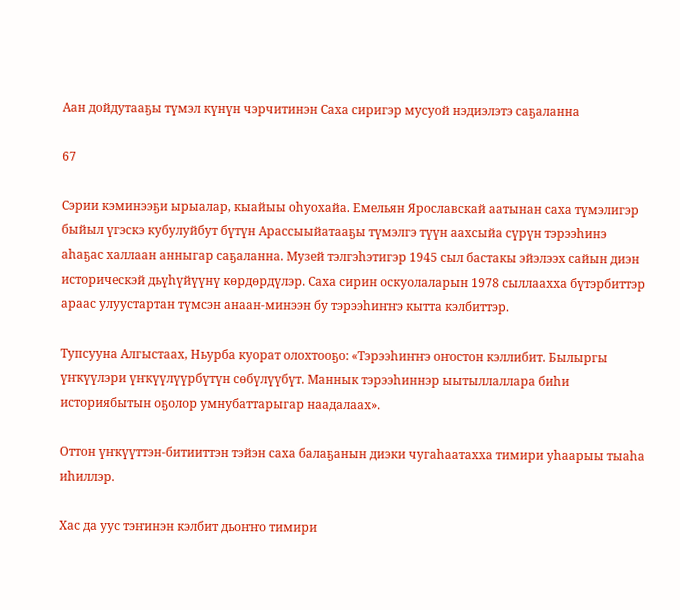Аан дойдутааҕы түмэл күнүн чэрчитинэн Саха сиригэр мусуой нэдиэлэтэ саҕаланна

67

Сэрии кэминээҕи ырыалар, кыайыы оһуохайа. Емельян Ярославскай аатынан саха түмэлигэр быйыл үгэскэ кубулуйбут бүтүн Арассыыйатааҕы түмэлгэ түүн аахсыйа сүрүн тэрээһинэ аһаҕас халлаан анныгар саҕаланна. Музей тэлгэһэтигэр 1945 сыл бастакы эйэлээх сайын диэн историческэй дьүһүйүүнү көрдөрдүлэр. Саха сирин оскуолаларын 1978 сыллаахха бүтэрбиттэр араас улуустартан түмсэн анаан-минээн бу тэрээһиҥҥэ кытта кэлбиттэр.

Тупсууна Алгыстаах, Ньурба куорат олохтооҕо: «Тэрээһиҥҥэ оҥостон кэллибит. Былыргы үҥкүүлэри үҥкүүлүүрбүтүн сөбүлүүбүт. Маннык тэрээһиннэр ыытыллаллара биһи историябытын оҕолор умнубаттарыгар наадалаах».

Оттон үҥкүүттэн-битииттэн тэйэн саха балаҕанын диэки чугаһаатахха тимири уһаарыы тыаһа иһиллэр.

Хас да уус тэҥинэн кэлбит дьоҥҥо тимири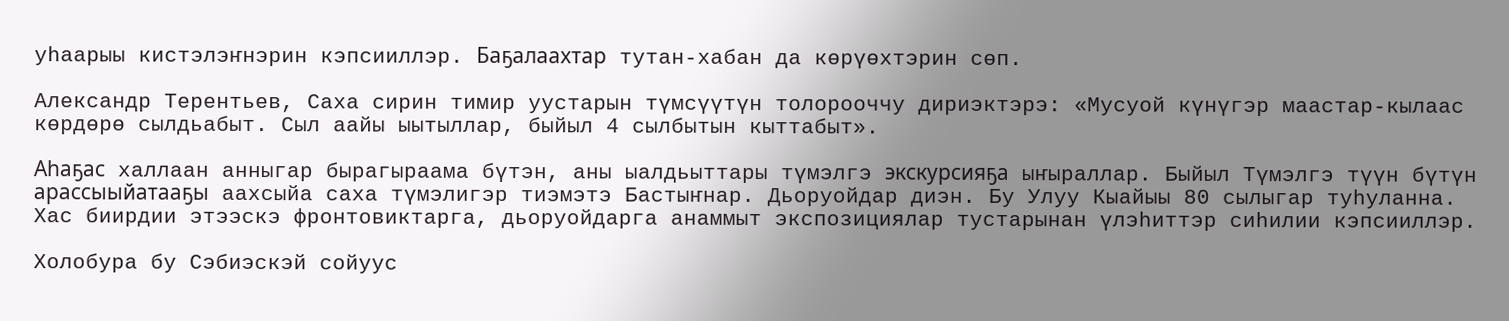уһаарыы кистэлэҥнэрин кэпсииллэр. Баҕалаахтар тутан-хабан да көрүөхтэрин сөп.

Александр Терентьев, Саха сирин тимир уустарын түмсүүтүн толорооччу дириэктэрэ: «Мусуой күнүгэр маастар-кылаас көрдөрө сылдьабыт. Сыл аайы ыытыллар, быйыл 4 сылбытын кыттабыт».

Аһаҕас халлаан анныгар бырагыраама бүтэн, аны ыалдьыттары түмэлгэ экскурсияҕа ыҥыраллар. Быйыл Түмэлгэ түүн бүтүн арассыыйатааҕы аахсыйа саха түмэлигэр тиэмэтэ Бастыҥнар. Дьоруойдар диэн. Бу Улуу Кыайыы 80 сылыгар туһуланна. Хас биирдии этээскэ фронтовиктарга, дьоруойдарга анаммыт экспозициялар тустарынан үлэһиттэр сиһилии кэпсииллэр.

Холобура бу Сэбиэскэй сойуус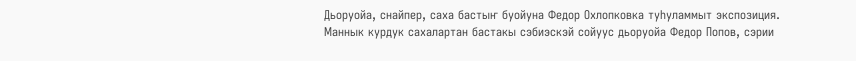Дьоруойа, снайпер, саха бастыҥ буойуна Федор Охлопковка туһуламмыт экспозиция. Маннык курдук сахалартан бастакы сэбиэскэй сойуус дьоруойа Федор Попов, сэрии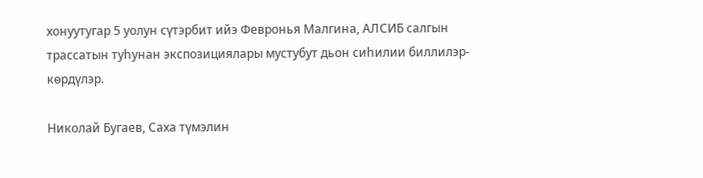хонуутугар 5 уолун сүтэрбит ийэ Февронья Малгина, АЛСИБ салгын трассатын туһунан экспозициялары мустубут дьон сиһилии биллилэр-көрдүлэр.

Николай Бугаев, Саха түмэлин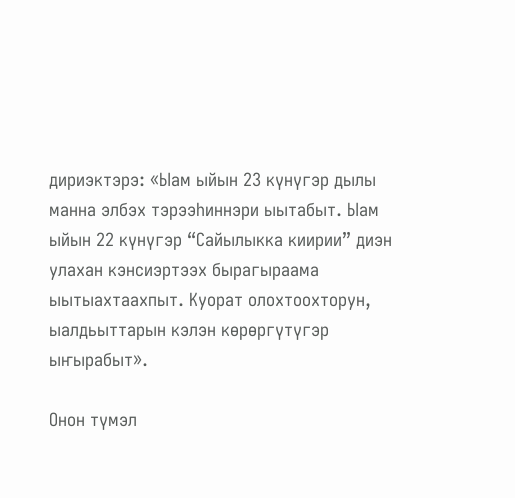дириэктэрэ: «Ыам ыйын 23 күнүгэр дылы манна элбэх тэрээһиннэри ыытабыт. Ыам ыйын 22 күнүгэр “Сайылыкка киирии” диэн улахан кэнсиэртээх бырагыраама ыытыахтаахпыт. Куорат олохтоохторун, ыалдьыттарын кэлэн көрөргүтүгэр ыҥырабыт».

Онон түмэл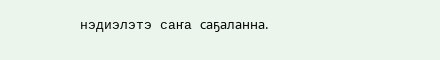нэдиэлэтэ саҥа саҕаланна.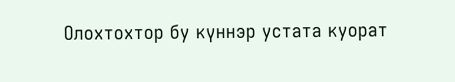Олохтохтор бу күннэр устата куорат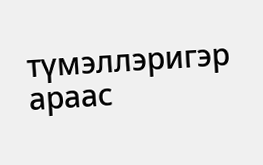түмэллэригэр араас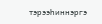тэрээһиннэргэ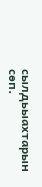сылдьыахтарын сөп.